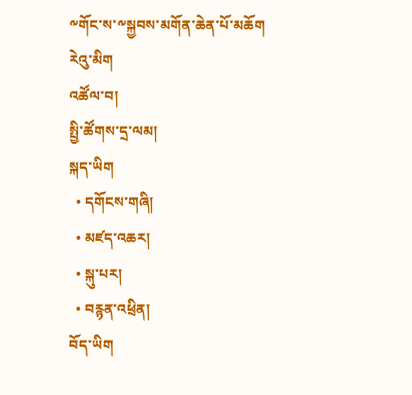༸གོང་ས་༸སྐྱབས་མགོན་ཆེན་པོ་མཆོག
རེའུ་མིག
འཚོལ་བ།
སྤྱི་ཚོགས་དྲ་ལམ།
སྐད་ཡིག
  • དགོངས་གཞི།
  • མཛད་འཆར།
  • སྐུ་པར།
  • བརྙན་འཕྲིན།
བོད་ཡིག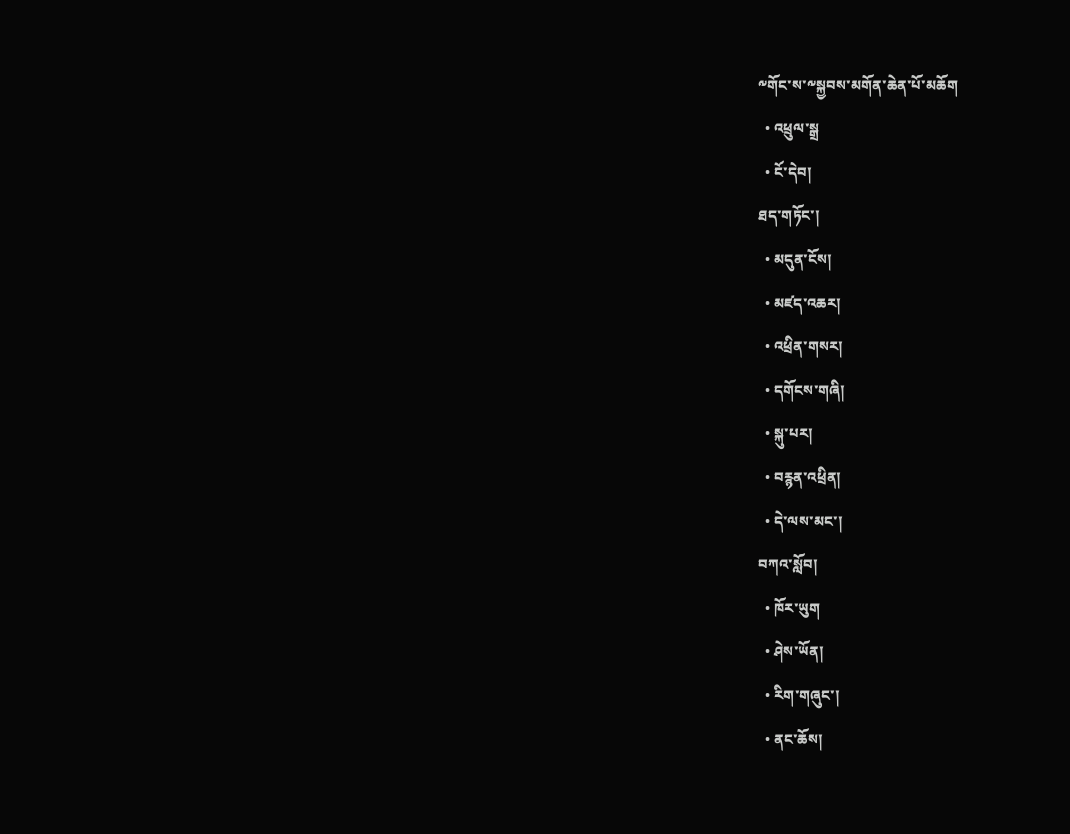༸གོང་ས་༸སྐྱབས་མགོན་ཆེན་པོ་མཆོག
  • འཕྲུལ་སྒྲ
  • ངོ་དེབ།
ཐད་གཏོང་།
  • མདུན་ངོས།
  • མཛད་འཆར།
  • འཕྲིན་གསར།
  • དགོངས་གཞི།
  • སྐུ་པར།
  • བརྙན་འཕྲིན།
  • དེ་ལས་མང་།
བཀའ་སློབ།
  • ཁོར་ཡུག
  • ཤེས་ཡོན།
  • རིག་གཞུང་།
  • ནང་ཆོས།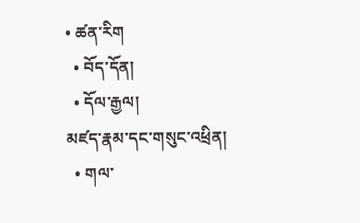• ཚན་རིག
  • བོད་དོན།
  • དོལ་རྒྱལ།
མཛད་རྣམ་དང་གསུང་འཕྲིན།
  • གལ་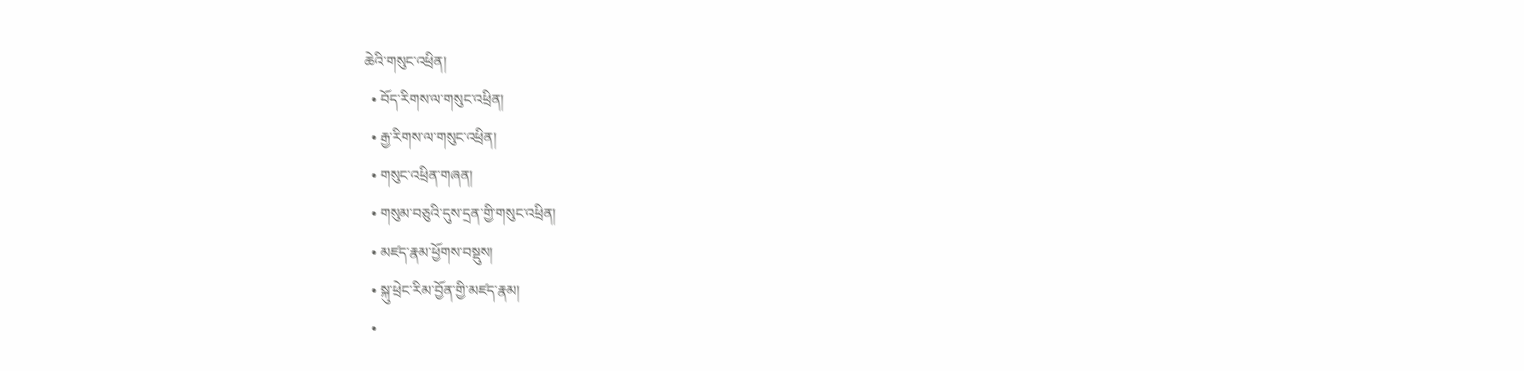ཆེའི་གསུང་འཕྲིན།
  • བོད་རིགས་ལ་གསུང་འཕྲིན།
  • རྒྱ་རིགས་ལ་གསུང་འཕྲིན།
  • གསུང་འཕྲིན་གཞན།
  • གསུམ་བཅུའི་དུས་དྲན་གྱི་གསུང་འཕྲིན།
  • མཛད་རྣམ་ཕྱོགས་བསྡུས།
  • སྐུ་ཕྲེང་རིམ་བྱོན་གྱི་མཛད་རྣམ།
  •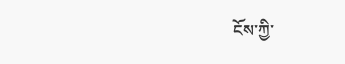ངོས་ཀྱི་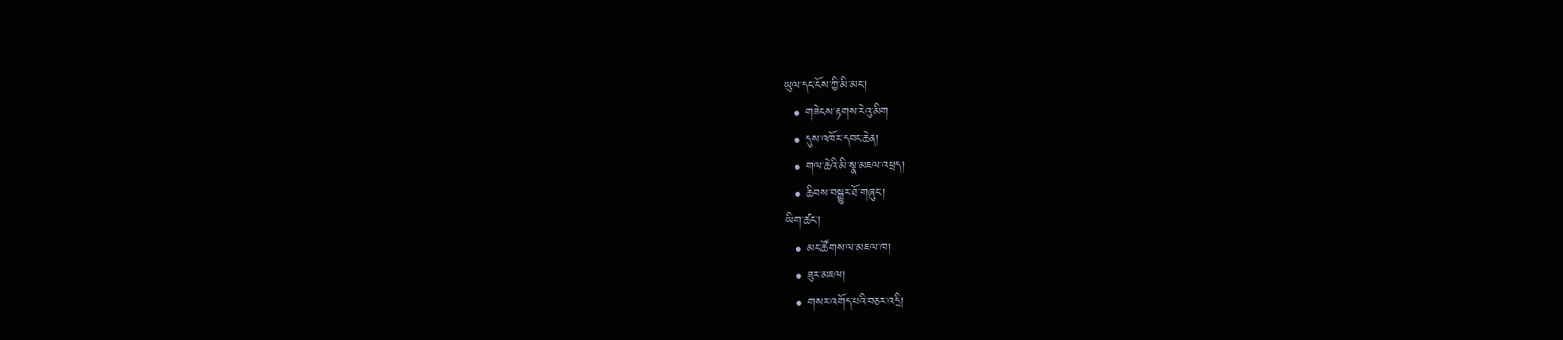ཡུལ་དང་ངོས་ཀྱི་མི་མང་།
  • གཟེངས་རྟགས་རེའུ་མིག
  • དུས་འཁོར་དབང་ཆེན།
  • གལ་ཆེའི་མི་སྣ་མཇལ་འཕྲད།
  • ཆིབས་བསྒྱུར་ཐོ་གཞུང་།
ཡིག་ཚང་།
  • མང་ཚོགས་ལ་མཇལ་ཁ།
  • ཟུར་མཇལ།
  • གསར་འགོད་པའི་བཅར་འདྲི།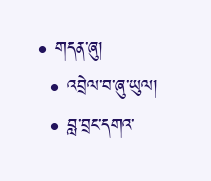• གདན་ཞུ།
  • འབྲེལ་བ་ཞུ་ཡུལ།
  • བླ་བྲང་དགའ་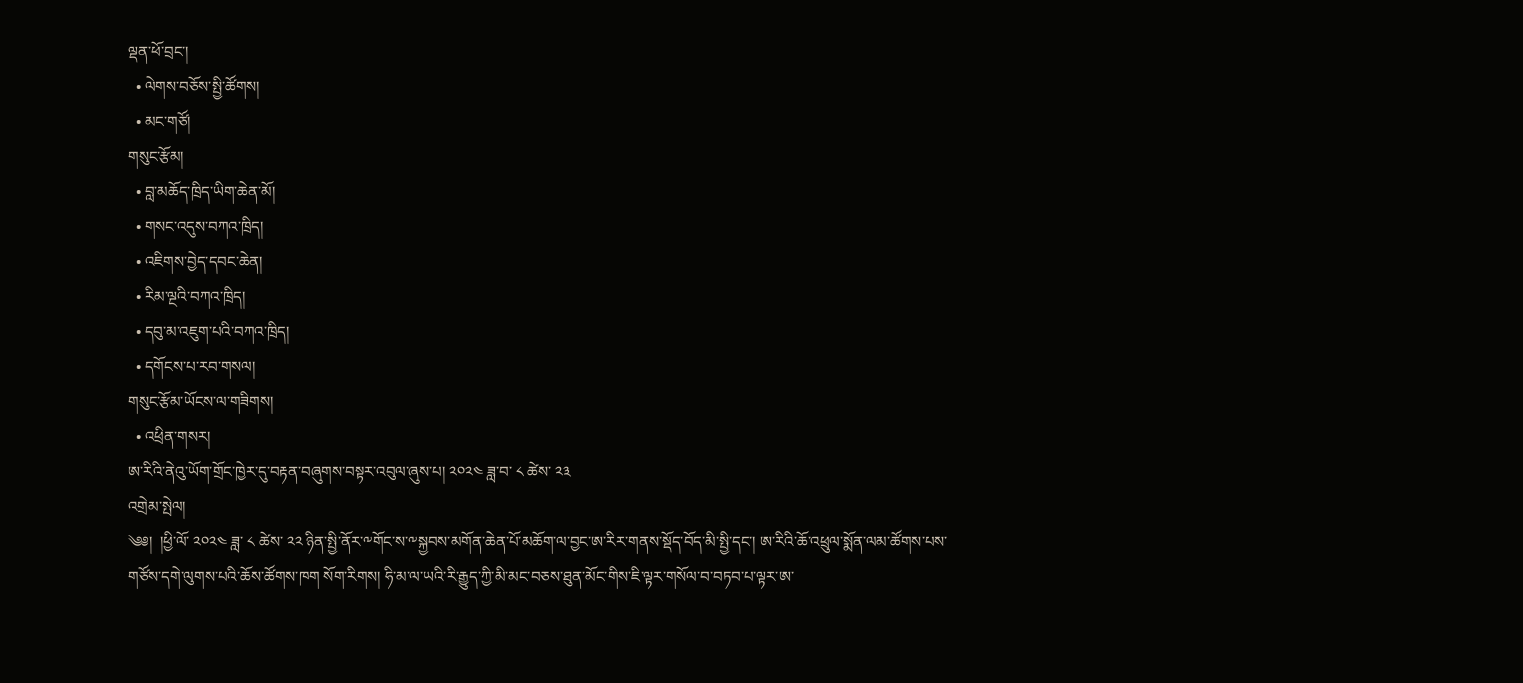ལྡན་ཕོ་བྲང་།
  • ལེགས་བཅོས་སྤྱི་ཚོགས།
  • མང་གཙོ།
གསུང་རྩོམ།
  • བླ་མཆོད་ཁྲིད་ཡིག་ཆེན་མོ།
  • གསང་འདུས་བཀའ་ཁྲིད།
  • འཇིགས་བྱེད་དབང་ཆེན།
  • རིམ་ལྔའི་བཀའ་ཁྲིད།
  • དབུ་མ་འཇུག་པའི་བཀའ་ཁྲིད།
  • དགོངས་པ་རབ་གསལ།
གསུང་རྩོམ་ཡོངས་ལ་གཟིགས།
  • འཕྲིན་གསར།
ཨ་རིའི་ནེའུ་ཡོག་གྲོང་ཁྱེར་དུ་བརྟན་བཞུགས་བསྟར་འབུལ་ཞུས་པ། ༢༠༢༤ ཟླ་བ་ ༨ ཚེས་ ༢༣
འགྲེམ་སྤེལ།
༄༅།  །ཕྱི་ལོ་ ༢༠༢༤ ཟླ་ ༨ ཚེས་ ༢༢ ཉིན་སྤྱི་ནོར་༸གོང་ས་༸སྐྱབས་མགོན་ཆེན་པོ་མཆོག་ལ་བྱང་ཨ་རིར་གནས་སྡོད་བོད་མི་སྤྱི་དང་། ཨ་རིའི་ཆོ་འཕྲུལ་སྨོན་ལམ་ཚོགས་པས་གཙོས་དགེ་ལུགས་པའི་ཆོས་ཚོགས་ཁག སོག་རིགས། ཧི་མ་ལ་ཡའི་རི་རྒྱུད་ཀྱི་མི་མང་བཅས་ཐུན་མོང་གིས་ཇི་ལྟར་གསོལ་བ་བཏབ་པ་ལྟར་ཨ་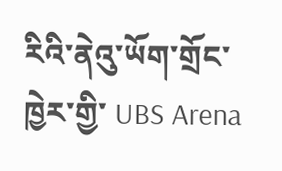རིའི་ནེའུ་ཡོག་གྲོང་ཁྱེར་གྱི་ UBS Arena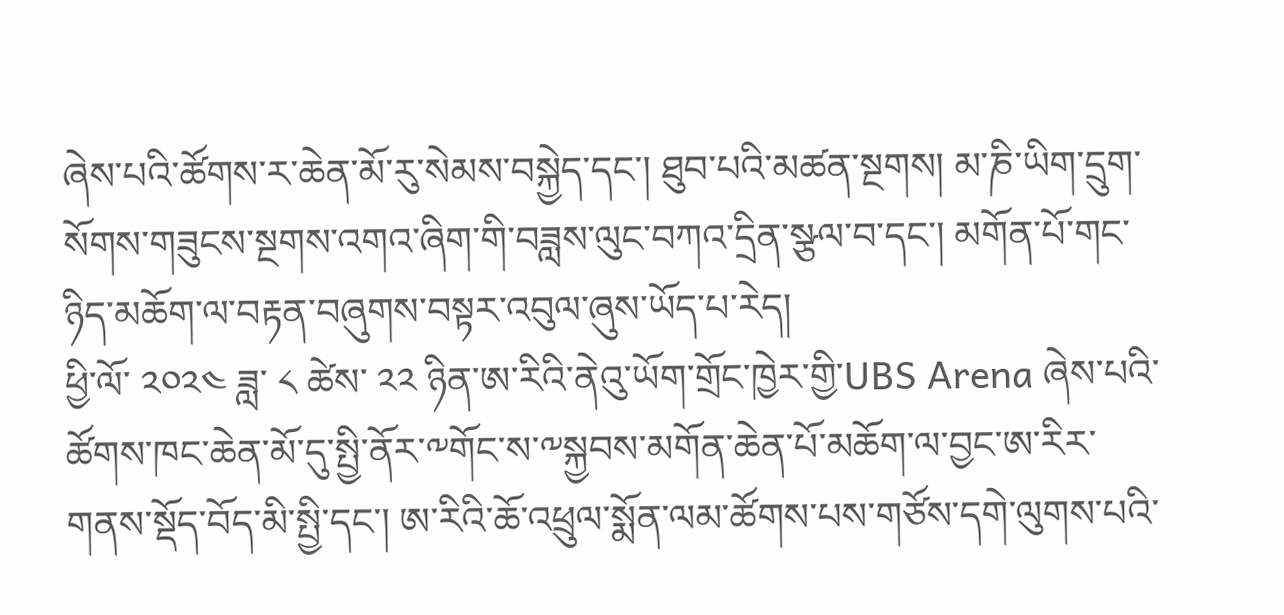ཞེས་པའི་ཚོགས་ར་ཆེན་མོ་རུ་སེམས་བསྐྱེད་དང་། ཐུབ་པའི་མཚན་སྔགས། མ་ཎི་ཡིག་དྲུག་སོགས་གཟུངས་སྔགས་འགའ་ཞིག་གི་བཟླས་ལུང་བཀའ་དྲིན་སྩལ་བ་དང་། མགོན་པོ་གང་ཉིད་མཆོག་ལ་བརྟན་བཞུགས་བསྟར་འབུལ་ཞུས་ཡོད་པ་རེད།
ཕྱི་ལོ་ ༢༠༢༤ ཟླ་ ༨ ཚེས་ ༢༢ ཉིན་ཨ་རིའི་ནེའུ་ཡོག་གྲོང་ཁྱེར་གྱི་UBS Arena ཞེས་པའི་ཚོགས་ཁང་ཆེན་མོ་དུ་སྤྱི་ནོར་༸གོང་ས་༸སྐྱབས་མགོན་ཆེན་པོ་མཆོག་ལ་བྱང་ཨ་རིར་གནས་སྡོད་བོད་མི་སྤྱི་དང་། ཨ་རིའི་ཆོ་འཕྲུལ་སྨོན་ལམ་ཚོགས་པས་གཙོས་དགེ་ལུགས་པའི་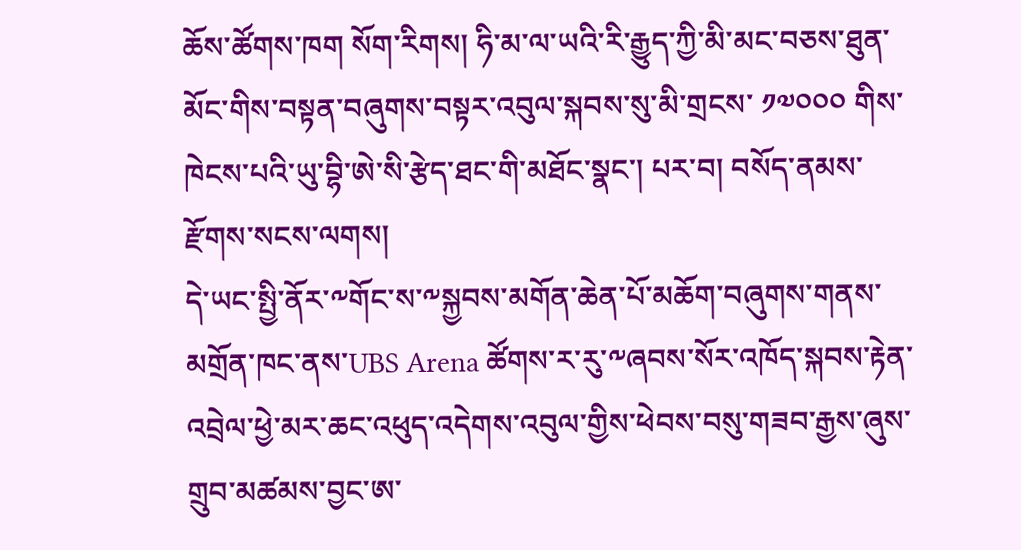ཆོས་ཚོགས་ཁག སོག་རིགས། ཧི་མ་ལ་ཡའི་རི་རྒྱུད་ཀྱི་མི་མང་བཅས་ཐུན་མོང་གིས་བསྟན་བཞུགས་བསྟར་འབུལ་སྐབས་སུ་མི་གྲངས་ ༡༧༠༠༠ གིས་ཁེངས་པའི་ཡུ་བྷི་ཨེ་སི་རྩེད་ཐང་གི་མཐོང་སྣང་། པར་བ། བསོད་ནམས་རྫོགས་སངས་ལགས།
དེ་ཡང་སྤྱི་ནོར་༸གོང་ས་༸སྐྱབས་མགོན་ཆེན་པོ་མཆོག་བཞུགས་གནས་མགྲོན་ཁང་ནས་UBS Arena ཚོགས་ར་རུ་༸ཞབས་སོར་འཁོད་སྐབས་རྟེན་འབྲེལ་ཕྱེ་མར་ཆང་འཕུད་འདེགས་འབུལ་གྱིས་ཕེབས་བསུ་གཟབ་རྒྱས་ཞུས་གྲུབ་མཚམས་བྱང་ཨ་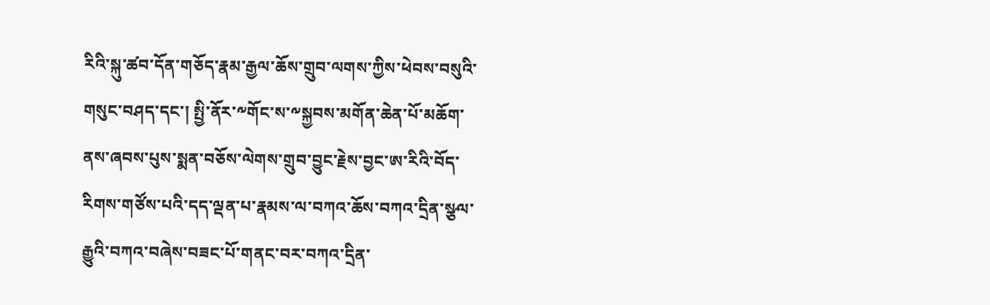རིའི་སྐུ་ཚབ་དོན་གཅོད་རྣམ་རྒྱལ་ཆོས་གྲུབ་ལགས་ཀྱིས་ཕེབས་བསུའི་གསུང་བཤད་དང་། སྤྱི་ནོར་༸གོང་ས་༸སྐྱབས་མགོན་ཆེན་པོ་མཆོག་ནས་ཞབས་པུས་སྨན་བཅོས་ལེགས་གྲུབ་བྱུང་རྗེས་བྱང་ཨ་རིའི་བོད་རིགས་གཙོས་པའི་དད་ལྡན་པ་རྣམས་ལ་བཀའ་ཆོས་བཀའ་དྲིན་སྩལ་རྒྱུའི་བཀའ་བཞེས་བཟང་པོ་གནང་བར་བཀའ་དྲིན་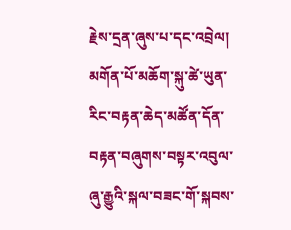རྗེས་དྲན་ཞུས་པ་དང་འབྲེལ། མགོན་པོ་མཆོག་སྐུ་ཚེ་ཡུན་རིང་བརྟན་ཆེད་མཚོན་དོན་བརྟན་བཞུགས་བསྟར་འབུལ་ཞུ་རྒྱུའི་སྐལ་བཟང་གོ་སྐབས་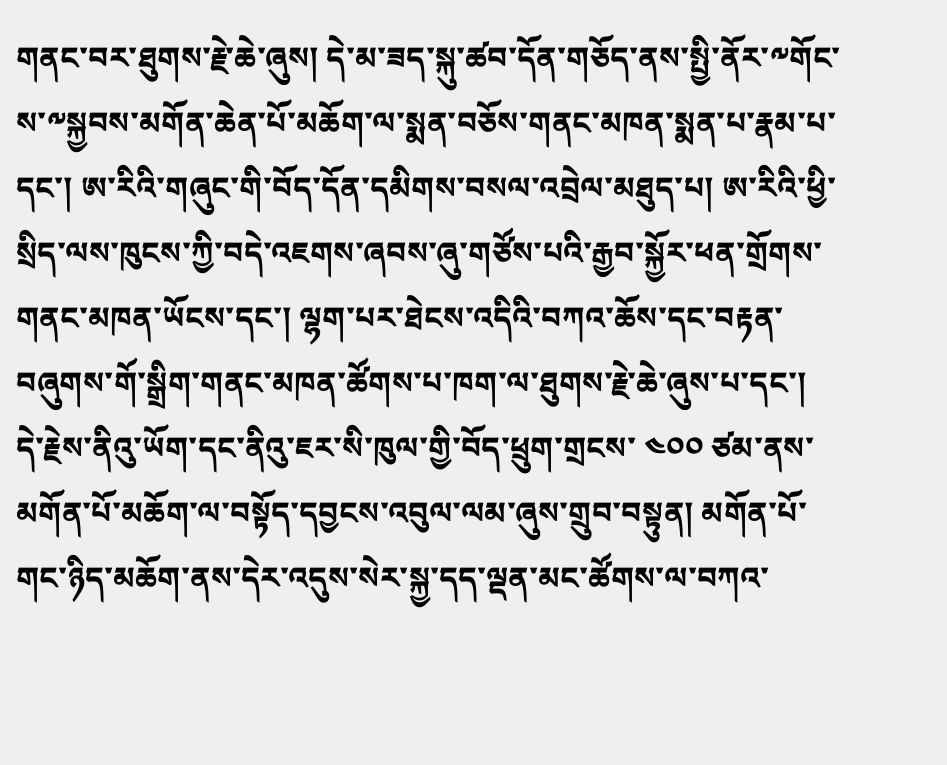གནང་བར་ཐུགས་རྗེ་ཆེ་ཞུས། དེ་མ་ཟད་སྐུ་ཚབ་དོན་གཅོད་ནས་སྤྱི་ནོར་༸གོང་ས་༸སྐྱབས་མགོན་ཆེན་པོ་མཆོག་ལ་སྨན་བཅོས་གནང་མཁན་སྨན་པ་རྣམ་པ་དང་། ཨ་རིའི་གཞུང་གི་བོད་དོན་དམིགས་བསལ་འབྲེལ་མཐུད་པ། ཨ་རིའི་ཕྱི་སྲིད་ལས་ཁུངས་ཀྱི་བདེ་འཇགས་ཞབས་ཞུ་གཙོས་པའི་རྒྱབ་སྐྱོར་ཕན་གྲོགས་གནང་མཁན་ཡོངས་དང་། ལྷག་པར་ཐེངས་འདིའི་བཀའ་ཆོས་དང་བརྟན་བཞུགས་གོ་སྒྲིག་གནང་མཁན་ཚོགས་པ་ཁག་ལ་ཐུགས་རྗེ་ཆེ་ཞུས་པ་དང་།
དེ་རྗེས་ནིའུ་ཡོག་དང་ནིའུ་ཇར་སི་ཁུལ་གྱི་བོད་ཕྲུག་གྲངས་ ༤༠༠ ཙམ་ནས་མགོན་པོ་མཆོག་ལ་བསྟོད་དབྱངས་འབུལ་ལམ་ཞུས་གྲུབ་བསྟུན། མགོན་པོ་གང་ཉིད་མཆོག་ནས་དེར་འདུས་སེར་སྐྱ་དད་ལྡན་མང་ཚོགས་ལ་བཀའ་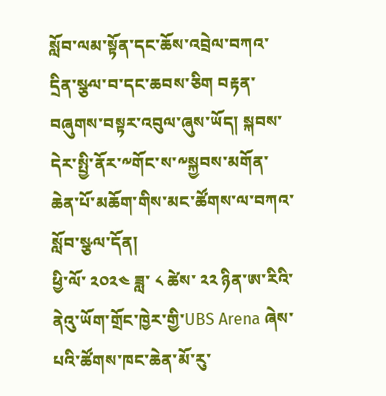སློབ་ལམ་སྟོན་དང་ཆོས་འབྲེལ་བཀའ་དྲིན་སྩལ་བ་དང་ཆབས་ཅིག བརྟན་བཞུགས་བསྟར་འབུལ་ཞུས་ཡོད། སྐབས་དེར་སྤྱི་ནོར་༸གོང་ས་༸སྐྱབས་མགོན་ཆེན་པོ་མཆོག་གིས་མང་ཚོགས་ལ་བཀའ་སློབ་སྩལ་དོན།
ཕྱི་ལོ་ ༢༠༢༤ ཟླ་ ༨ ཚེས་ ༢༢ ཉིན་ཨ་རིའི་ནེའུ་ཡོག་གྲོང་ཁྱེར་གྱི་UBS Arena ཞེས་པའི་ཚོགས་ཁང་ཆེན་མོ་རུ་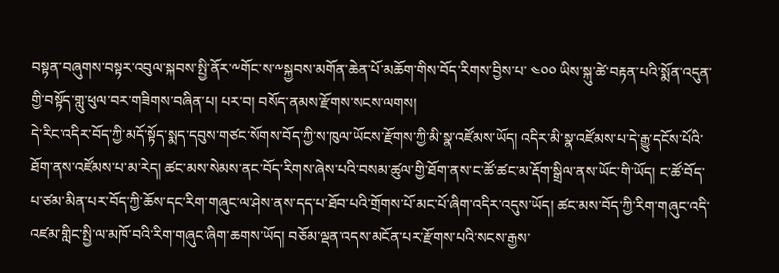བསྟན་བཞུགས་བསྟར་འབུལ་སྐབས་སྤྱི་ནོར་༸གོང་ས་༸སྐྱབས་མགོན་ཆེན་པོ་མཆོག་གིས་བོད་རིགས་བྱིས་པ་ ༤༠༠ ཡིས་སྐུ་ཚེ་བརྟན་པའི་སྨོན་འདུན་གྱི་བསྟོད་གླུ་ཕུལ་བར་གཟིགས་བཞིན་པ། པར་བ། བསོད་ནམས་རྫོགས་སངས་ལགས།
དེ་རིང་འདིར་བོད་ཀྱི་མདོ་སྟོད་སྨད་དབུས་གཙང་སོགས་བོད་ཀྱི་ས་ཁུལ་ཡོངས་རྫོགས་ཀྱི་མི་སྣ་འཛོམས་ཡོད། འདིར་མི་སྣ་འཛོམས་པ་དེ་རྒྱུ་དངོས་པོའི་ཐོག་ནས་འཛོམས་པ་མ་རེད། ཚང་མས་སེམས་ནང་བོད་རིགས་ཞེས་པའི་བསམ་ཚུལ་གྱི་ཐོག་ནས་ང་ཚོ་ཚང་མ་རྡོག་སྒྲིལ་ནས་ཡོང་གི་ཡོད། ང་ཚོ་བོད་པ་ཙམ་མིན་པར་བོད་ཀྱི་ཆོས་དང་རིག་གཞུང་ལ་ཤེས་ནས་དད་པ་ཐོབ་པའི་གྲོགས་པོ་མང་པོ་ཞིག་འདིར་འདུས་ཡོད། ཚང་མས་བོད་ཀྱི་རིག་གཞུང་འདི་འཛམ་གླིང་སྤྱི་ལ་མཁོ་བའི་རིག་གཞུང་ཞིག་ཆགས་ཡོད། བཅོམ་ལྡན་འདས་མངོན་པར་རྫོགས་པའི་སངས་རྒྱས་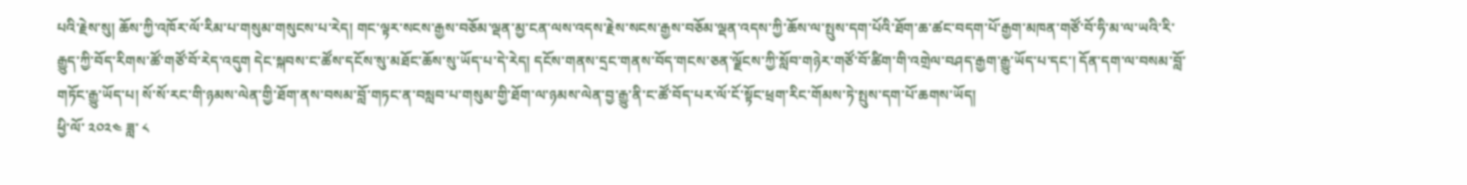པའི་རྗེས་སུ། ཆོས་ཀྱི་འཁོར་ལོ་རིམ་པ་གསུམ་གསུངས་པ་རེད། གང་ལྟར་སངས་རྒྱས་བཅོམ་ལྡན་མྱ་ངན་ལས་འདས་རྗེས་སངས་རྒྱས་བཅོམ་ལྡན་འདས་ཀྱི་ཆོས་ལ་སྤུས་དག་པོའི་ཐོག་ཆ་ཚང་བདག་པོ་རྒྱག་མཁན་གཙོ་བོ་ཧི་མ་ལ་ཡའི་རི་རྒྱུད་ཀྱི་བོད་རིགས་ཚོ་གཙོ་བོ་རེད་འདུག དེང་སྐབས་ང་ཚོས་དངོས་སུ་མཐོང་ཆོས་སུ་ཡོད་པ་དེ་རེད། དངོས་གནས་དྲང་གནས་བོད་གངས་ཅན་ལྗོངས་ཀྱི་སློབ་གཉེར་གཙོ་བོ་ཚིག་གི་འགྲེལ་བཤད་རྒྱག་རྒྱུ་ཡོད་པ་དང་། དོན་དག་ལ་བསམ་བློ་གཏོང་རྒྱུ་ཡོད་པ། སོ་སོ་རང་གི་ཉམས་ལེན་གྱི་ཐོག་ནས་བསམ་བློ་གཏང་ན་བསླབ་པ་གསུམ་གྱི་ཐོག་ལ་ཉམས་ལེན་བྱ་རྒྱུ་ནི་ང་ཚོ་བོད་པར་ལོ་ངོ་སྟོང་ཕྲག་རིང་གོམས་ཏེ་སྤུས་དག་པོ་ཆགས་ཡོད།
ཕྱི་ལོ་ ༢༠༢༤ ཟླ་ ༨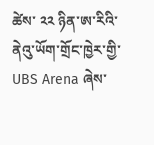ཚེས་ ༢༢ ཉིན་ཨ་རིའི་ནེའུ་ཡོག་གྲོང་ཁྱེར་གྱི་UBS Arena ཞེས་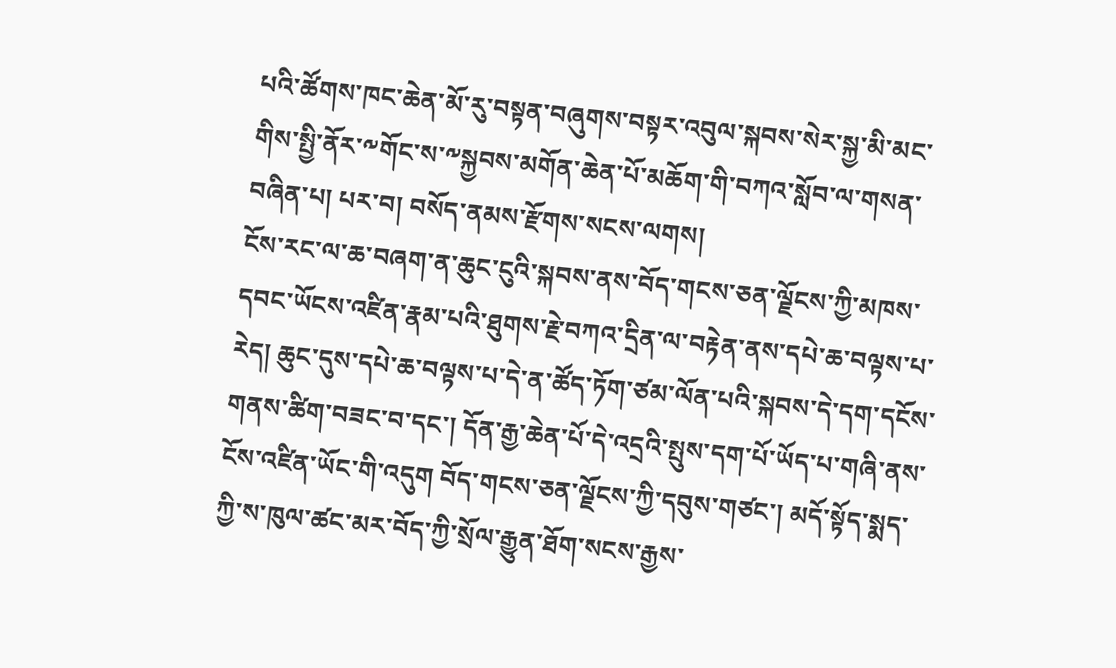པའི་ཚོགས་ཁང་ཆེན་མོ་རུ་བསྟན་བཞུགས་བསྟར་འབུལ་སྐབས་སེར་སྐྱ་མི་མང་གིས་སྤྱི་ནོར་༸གོང་ས་༸སྐྱབས་མགོན་ཆེན་པོ་མཆོག་གི་བཀའ་སློབ་ལ་གསན་བཞིན་པ། པར་བ། བསོད་ནམས་རྫོགས་སངས་ལགས།
ངོས་རང་ལ་ཆ་བཞག་ན་ཆུང་ངུའི་སྐབས་ནས་བོད་གངས་ཅན་ལྗོངས་ཀྱི་མཁས་དབང་ཡོངས་འཛིན་རྣམ་པའི་ཐུགས་རྗེ་བཀའ་དྲིན་ལ་བརྟེན་ནས་དཔེ་ཆ་བལྟས་པ་རེད། ཆུང་དུས་དཔེ་ཆ་བལྟས་པ་དེ་ན་ཚོད་ཏོག་ཙམ་ལོན་པའི་སྐབས་དེ་དག་དངོས་གནས་ཚིག་བཟང་བ་དང་། དོན་རྒྱ་ཆེན་པོ་དེ་འདྲའི་སྤུས་དག་པོ་ཡོད་པ་གཞི་ནས་ངོས་འཛིན་ཡོང་གི་འདུག བོད་གངས་ཅན་ལྗོངས་ཀྱི་དབུས་གཙང་། མདོ་སྟོད་སྨད་ཀྱི་ས་ཁུལ་ཚང་མར་བོད་ཀྱི་སྲོལ་རྒྱུན་ཐོག་སངས་རྒྱས་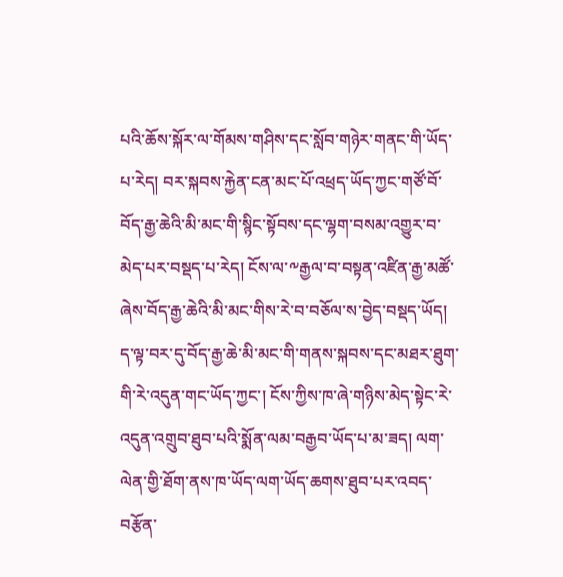པའི་ཆོས་སྐོར་ལ་གོམས་གཤིས་དང་སློབ་གཉེར་གནང་གི་ཡོད་པ་རེད། བར་སྐབས་རྐྱེན་ངན་མང་པོ་འཕྲད་ཡོད་ཀྱང་གཙོ་བོ་བོད་རྒྱ་ཆེའི་མི་མང་གི་སྙིང་སྟོབས་དང་ལྷག་བསམ་འགྱུར་བ་མེད་པར་བསྡད་པ་རེད། ངོས་ལ་༸རྒྱལ་བ་བསྟན་འཛིན་རྒྱ་མཚོ་ཞེས་བོད་རྒྱ་ཆེའི་མི་མང་གིས་རེ་བ་བཅོལ་ས་བྱེད་བསྡད་ཡོད། ད་ལྟ་བར་དུ་བོད་རྒྱ་ཆེ་མི་མང་གི་གནས་སྐབས་དང་མཐར་ཐུག་གི་རེ་འདུན་གང་ཡོད་ཀྱང་། ངོས་ཀྱིས་ཁ་ཞེ་གཉིས་མེད་སྟེང་རེ་འདུན་འགྲུབ་ཐུབ་པའི་སྨོན་ལམ་བརྒྱབ་ཡོད་པ་མ་ཟད། ལག་ལེན་གྱི་ཐོག་ནས་ཁ་ཡོད་ལག་ཡོད་ཆགས་ཐུབ་པར་འབད་བརྩོན་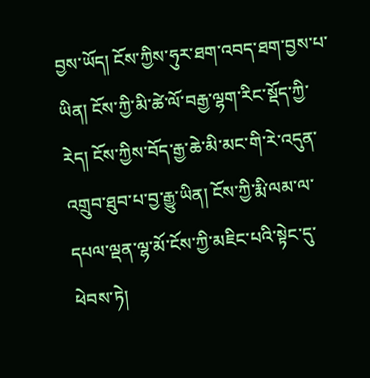བྱས་ཡོད། ངོས་ཀྱིས་ཧུར་ཐག་འབད་ཐག་བྱས་པ་ཡིན། ངོས་ཀྱི་མི་ཚེ་ལོ་བརྒྱ་ལྷག་རིང་སྡོད་ཀྱི་རེད། ངོས་ཀྱིས་བོད་རྒྱ་ཆེ་མི་མང་གི་རེ་འདུན་འགྲུབ་ཐུབ་པ་བྱ་རྒྱུ་ཡིན། ངོས་ཀྱི་རྨི་ལམ་ལ་དཔལ་ལྡན་ལྷ་མོ་ངོས་ཀྱི་མཇིང་པའི་སྟེང་དུ་ཕེབས་ཏེ།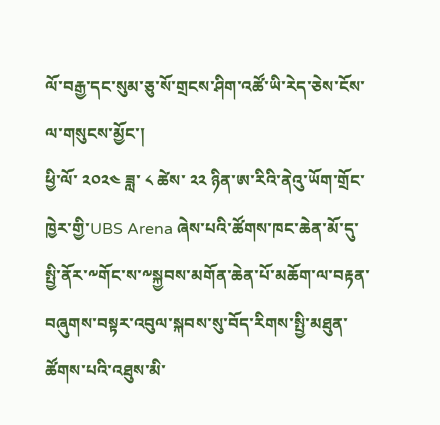ལོ་བརྒྱ་དང་སུམ་ཅུ་སོ་གྲངས་ཤིག་འཚོ་ཡི་རེད་ཅེས་ངོས་ལ་གསུངས་མྱོང་།
ཕྱི་ལོ་ ༢༠༢༤ ཟླ་ ༨ ཚེས་ ༢༢ ཉིན་ཨ་རིའི་ནེའུ་ཡོག་གྲོང་ཁྱེར་གྱི་UBS Arena ཞེས་པའི་ཚོགས་ཁང་ཆེན་མོ་དུ་སྤྱི་ནོར་༸གོང་ས་༸སྐྱབས་མགོན་ཆེན་པོ་མཆོག་ལ་བརྟན་བཞུགས་བསྟར་འབུལ་སྐབས་སུ་བོད་རིགས་སྤྱི་མཐུན་ཚོགས་པའི་འཐུས་མི་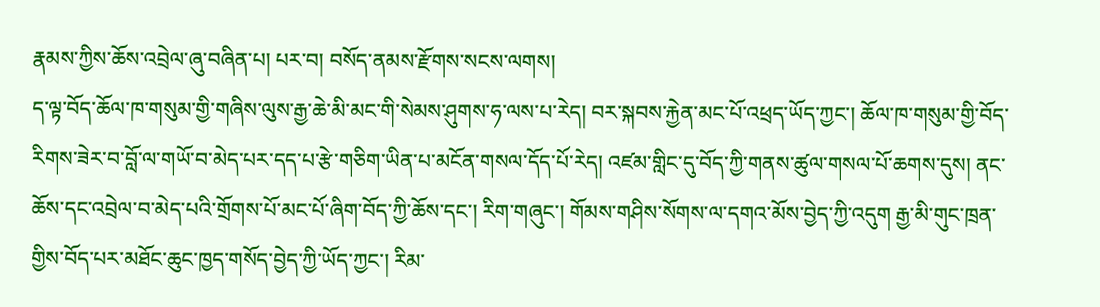རྣམས་ཀྱིས་ཆོས་འབྲེལ་ཞུ་བཞིན་པ། པར་བ། བསོད་ནམས་རྫོགས་སངས་ལགས།
ད་ལྟ་བོད་ཆོལ་ཁ་གསུམ་གྱི་གཞིས་ལུས་རྒྱ་ཆེ་མི་མང་གི་སེམས་ཤུགས་ཧ་ལས་པ་རེད། བར་སྐབས་རྐྱེན་མང་པོ་འཕྲད་ཡོད་ཀྱང་། ཆོལ་ཁ་གསུམ་གྱི་བོད་རིགས་ཟེར་བ་བློ་ལ་གཡོ་བ་མེད་པར་དད་པ་རྩེ་གཅིག་ཡིན་པ་མངོན་གསལ་དོད་པོ་རེད། འཛམ་གླིང་དུ་བོད་ཀྱི་གནས་ཚུལ་གསལ་པོ་ཆགས་དུས། ནང་ཆོས་དང་འབྲེལ་བ་མེད་པའི་གྲོགས་པོ་མང་པོ་ཞིག་བོད་ཀྱི་ཆོས་དང་། རིག་གཞུང་། གོམས་གཤིས་སོགས་ལ་དགའ་མོས་བྱེད་ཀྱི་འདུག རྒྱ་མི་གུང་ཁྲན་གྱིས་བོད་པར་མཐོང་ཆུང་ཁྱད་གསོད་བྱེད་ཀྱི་ཡོད་ཀྱང་། རིམ་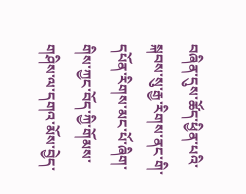བཞིན་དུས་ཚོད་ཕྱིན་པའི་སྐབས་སུ་རྒྱ་རིགས་ནང་གི་དཔོན་རིགས་མང་པོ་ཞིག་གིས་ཀྱང་བོད་ཀྱི་གོམས་གཤིས་ལ་དགའ་མོས་བྱེད་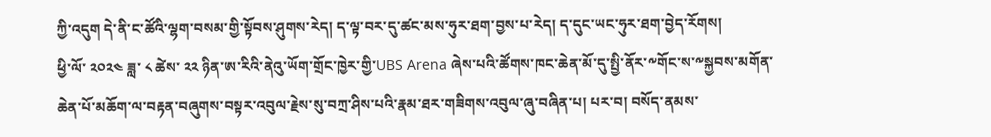ཀྱི་འདུག དེ་ནི་ང་ཚོའི་ལྷག་བསམ་གྱི་སྟོབས་ཤུགས་རེད། ད་ལྟ་བར་དུ་ཚང་མས་ཧུར་ཐག་བྱས་པ་རེད། ད་དུང་ཡང་ཧུར་ཐག་བྱེད་རོགས།
ཕྱི་ལོ་ ༢༠༢༤ ཟླ་ ༨ ཚེས་ ༢༢ ཉིན་ཨ་རིའི་ནེའུ་ཡོག་གྲོང་ཁྱེར་གྱི་UBS Arena ཞེས་པའི་ཚོགས་ཁང་ཆེན་མོ་དུ་སྤྱི་ནོར་༸གོང་ས་༸སྐྱབས་མགོན་ཆེན་པོ་མཆོག་ལ་བརྟན་བཞུགས་བསྟར་འབུལ་རྗེས་སུ་བཀྲ་ཤིས་པའི་རྣམ་ཐར་གཟིགས་འབུལ་ཞུ་བཞིན་པ། པར་བ། བསོད་ནམས་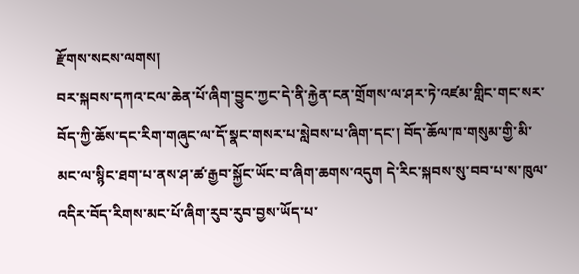རྫོགས་སངས་ལགས།
བར་སྐབས་དཀའ་ངལ་ཆེན་པོ་ཞིག་བྱུང་ཀྱང་དེ་ནི་རྐྱེན་ངན་གྲོགས་ལ་ཤར་ཏེ་འཛམ་གླིང་གང་སར་བོད་ཀྱི་ཆོས་དང་རིག་གཞུང་ལ་དོ་སྣང་གསར་པ་སླེབས་པ་ཞིག་དང་། བོད་ཆོལ་ཁ་གསུམ་གྱི་མི་མང་ལ་སྙིང་ཐག་པ་ནས་ཤ་ཚ་རྒྱབ་སྐྱོང་ཡོང་བ་ཞིག་ཆགས་འདུག དེ་རིང་སྐབས་སུ་བབ་པ་ས་ཁུལ་འདིར་བོད་རིགས་མང་པོ་ཞིག་རུབ་རུབ་བྱས་ཡོད་པ་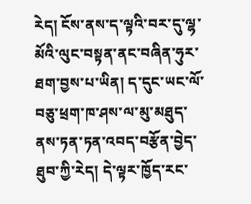རེད། ངོས་ནས་ད་ལྟའི་བར་དུ་ལྷ་མོའི་ལུང་བསྟན་ནང་བཞིན་ཧུར་ཐག་བྱས་པ་ཡིན། ད་དུང་ཡང་ལོ་བཅུ་ཕྲག་ཁ་ཤས་ལ་མུ་མཐུད་ནས་ཏན་ཏན་འབད་བརྩོན་བྱེད་ཐུབ་ཀྱི་རེད། དེ་ལྟར་ཁྱོད་རང་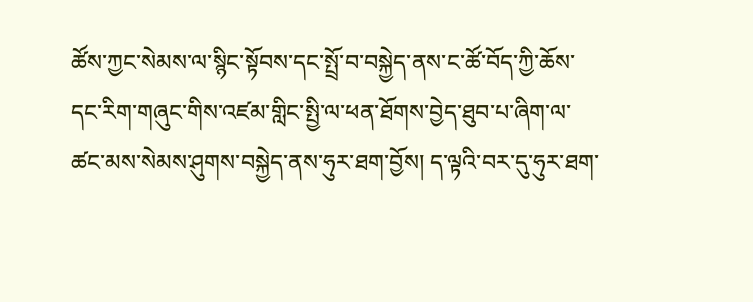ཚོས་ཀྱང་སེམས་ལ་སྙིང་སྟོབས་དང་སྤྲོ་བ་བསྐྱེད་ནས་ང་ཚོ་བོད་ཀྱི་ཆོས་དང་རིག་གཞུང་གིས་འཛམ་གླིང་སྤྱི་ལ་ཕན་ཐོགས་བྱེད་ཐུབ་པ་ཞིག་ལ་ཚང་མས་སེམས་ཤུགས་བསྐྱེད་ནས་ཧུར་ཐག་བྱོས། ད་ལྟའི་བར་དུ་ཧུར་ཐག་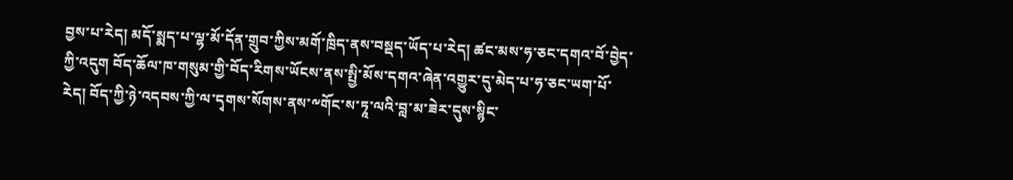བྱས་པ་རེད། མདོ་སྨད་པ་ལྷ་མོ་དོན་གྲུབ་ཀྱིས་མགོ་ཁྲིད་ནས་བསྡད་ཡོད་པ་རེད། ཚང་མས་ཧ་ཅང་དགའ་བོ་བྱེད་ཀྱི་འདུག བོད་ཆོལ་ཁ་གསུམ་གྱི་བོད་རིགས་ཡོངས་ནས་སྤྱི་མོས་དགའ་ཞེན་འགྱུར་དུ་མེད་པ་ཧ་ཅང་ཡག་པོ་རེད། བོད་ཀྱི་ཉེ་འདབས་ཀྱི་ལ་དྭགས་སོགས་ནས་༸གོང་ས་ཏཱ་ལའི་བླ་མ་ཟེར་དུས་སྙིང་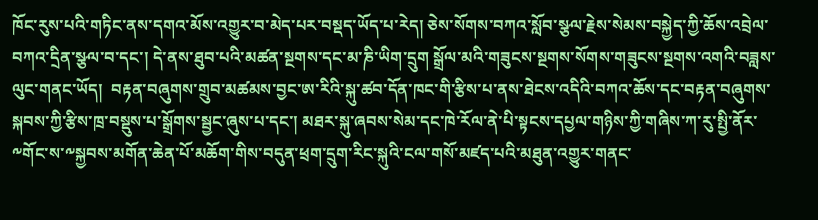ཁོང་རུས་པའི་གཏིང་ནས་དགའ་མོས་འགྱུར་བ་མེད་པར་བསྡད་ཡོད་པ་རེད། ཅེས་སོགས་བཀའ་སློབ་སྩལ་རྗེས་སེམས་བསྐྱེད་ཀྱི་ཆོས་འབྲེལ་བཀའ་དྲིན་སྩལ་བ་དང་། དེ་ནས་ཐུབ་པའི་མཚན་སྔགས་དང་མ་ཎི་ཡིག་དྲུག སྒྲོལ་མའི་གཟུངས་སྔགས་སོགས་གཟུངས་སྔགས་འགའི་བཟླས་ལུང་གནང་ཡོད།  བརྟན་བཞུགས་གྲུབ་མཚམས་བྱང་ཨ་རིའི་སྐུ་ཚབ་དོན་ཁང་གི་རྩིས་པ་ནས་ཐེངས་འདིའི་བཀའ་ཆོས་དང་བརྟན་བཞུགས་སྐབས་ཀྱི་རྩིས་ཁྲ་བསྡུས་པ་སྒྲོགས་སྦྱང་ཞུས་པ་དང་། མཐར་སྐུ་ཞབས་སེམ་དང་ཁེ་རོལ་ནེ་པི་སྟངས་དཔྱལ་གཉིས་ཀྱི་གཞིས་ཀ་རུ་སྤྱི་ནོར་༸གོང་ས་༸སྐྱབས་མགོན་ཆེན་པོ་མཆོག་གིས་བདུན་ཕྲག་དྲུག་རིང་སྐུའི་ངལ་གསོ་མཛད་པའི་མཐུན་འགྱུར་གནང་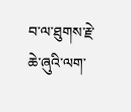བ་ལ་ཐུགས་རྗེ་ཆེ་ཞུའི་ལག་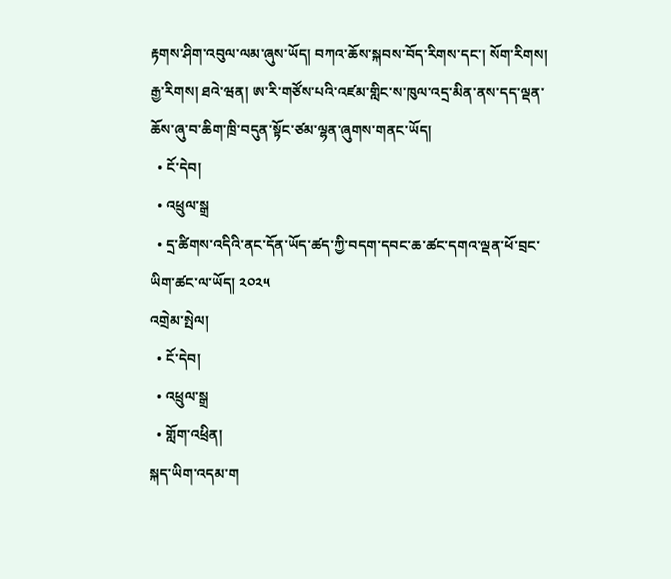རྟགས་ཤིག་འབུལ་ལམ་ཞུས་ཡོད། བཀའ་ཆོས་སྐབས་བོད་རིགས་དང་། སོག་རིགས། རྒྱ་རིགས། ཐའེ་ཝན། ཨ་རི་གཙོས་པའི་འཛམ་གླིང་ས་ཁུལ་འདྲ་མིན་ནས་དད་ལྡན་ཆོས་ཞུ་བ་ཆིག་ཁྲི་བདུན་སྟོང་ཙམ་ལྷན་ཞུགས་གནང་ཡོད།
  • ངོ་དེབ།
  • འཕྲུལ་སྒྲ
  • དྲ་ཚིགས་འདིའི་ནང་དོན་ཡོད་ཚད་ཀྱི་བདག་དབང་ཆ་ཚང་དགའ་ལྡན་ཕོ་བྲང་ཡིག་ཚང་ལ་ཡོད། ༢༠༢༥
འགྲེམ་སྤེལ།
  • ངོ་དེབ།
  • འཕྲུལ་སྒྲ
  • གློག་འཕྲིན།
སྐད་ཡིག་འདམ་ག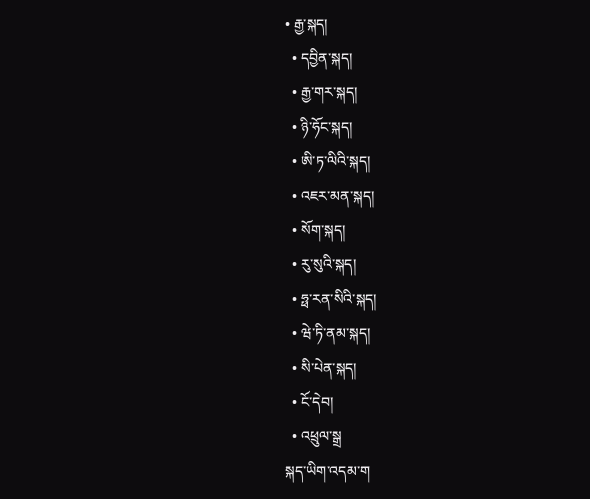• རྒྱ་སྐད།
  • དབྱིན་སྐད།
  • རྒྱ་གར་སྐད།
  • ཉི་ཧོང་སྐད།
  • ཨི་ཏ་ལིའི་སྐད།
  • འཇར་མན་སྐད།
  • སོག་སྐད།
  • རུ་སུའི་སྐད།
  • ཧྥ་རན་སིའི་སྐད།
  • ཝེ་ཏི་ནམ་སྐད།
  • སི་པེན་སྐད།
  • ངོ་དེབ།
  • འཕྲུལ་སྒྲ
སྐད་ཡིག་འདམ་ག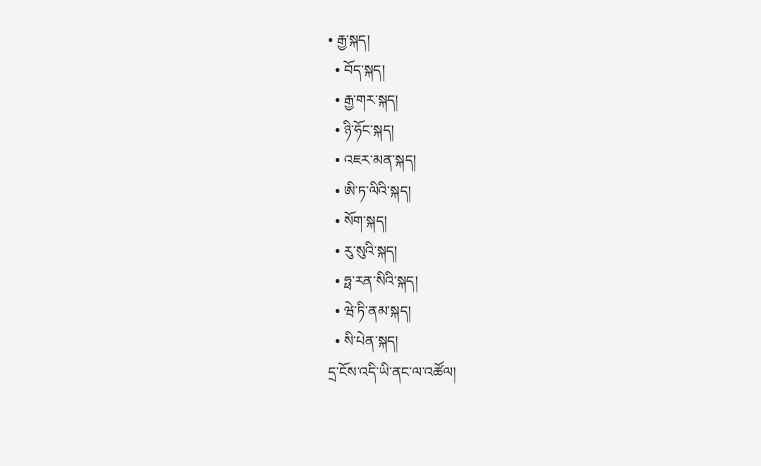• རྒྱ་སྐད།
  • བོད་སྐད།
  • རྒྱ་གར་སྐད།
  • ཉི་ཧོང་སྐད།
  • འཇར་མན་སྐད།
  • ཨི་ཏ་ལིའི་སྐད།
  • སོག་སྐད།
  • རུ་སུའི་སྐད།
  • ཧྥ་རན་སིའི་སྐད།
  • ཝེ་ཏི་ནམ་སྐད།
  • སི་པེན་སྐད།
དྲ་ངོས་འདི་ཡི་ནང་ལ་འཚོལ།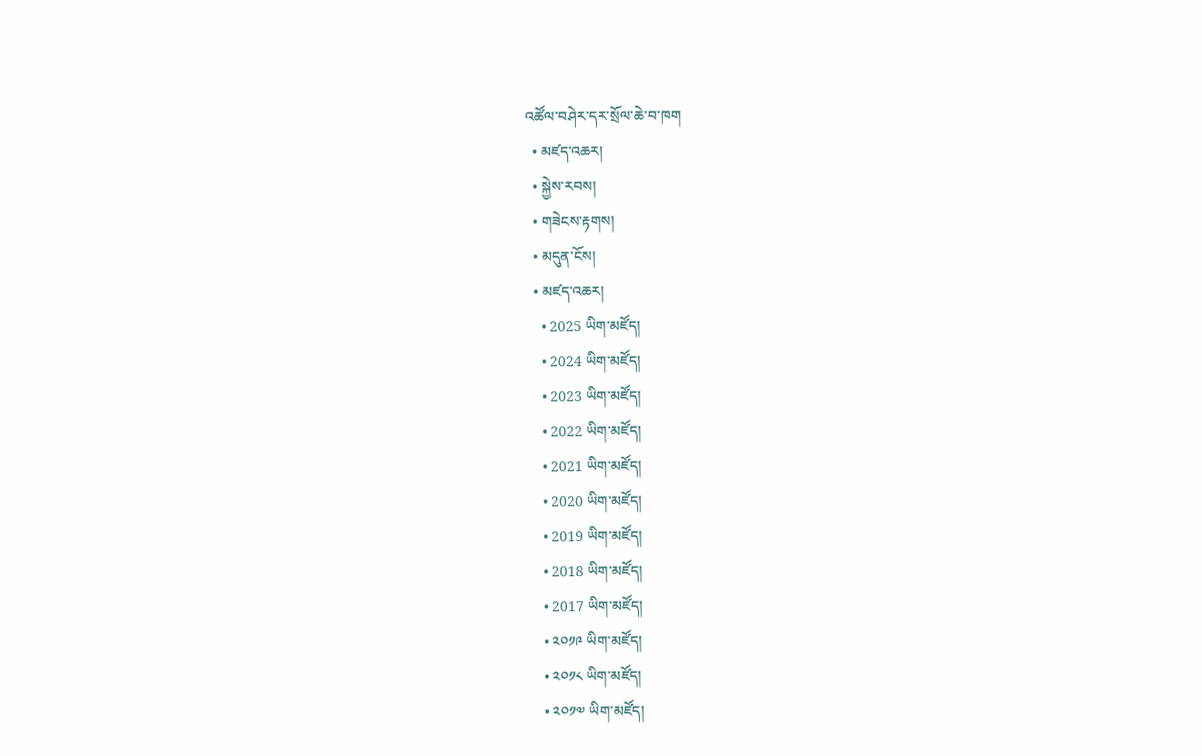འཚོལ་བཤེར་དར་སྲོལ་ཆེ་བ་ཁག
  • མཛད་འཆར།
  • སྐྱེས་རབས།
  • གཟེངས་རྟགས།
  • མདུན་ངོས།
  • མཛད་འཆར།
    • 2025 ཡིག་མཛོད།
    • 2024 ཡིག་མཛོད།
    • 2023 ཡིག་མཛོད།
    • 2022 ཡིག་མཛོད།
    • 2021 ཡིག་མཛོད།
    • 2020 ཡིག་མཛོད།
    • 2019 ཡིག་མཛོད།
    • 2018 ཡིག་མཛོད།
    • 2017 ཡིག་མཛོད།
    • ༢༠༡༩ ཡིག་མཛོད།
    • ༢༠༡༨ ཡིག་མཛོད།
    • ༢༠༡༧ ཡིག་མཛོད།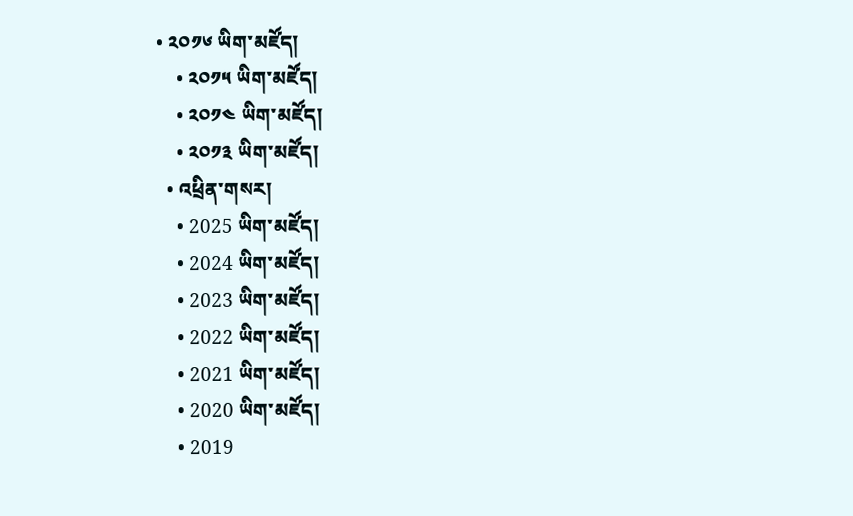• ༢༠༡༦ ཡིག་མཛོད།
    • ༢༠༡༥ ཡིག་མཛོད།
    • ༢༠༡༤ ཡིག་མཛོད།
    • ༢༠༡༣ ཡིག་མཛོད།
  • འཕྲིན་གསར།
    • 2025 ཡིག་མཛོད།
    • 2024 ཡིག་མཛོད།
    • 2023 ཡིག་མཛོད།
    • 2022 ཡིག་མཛོད།
    • 2021 ཡིག་མཛོད།
    • 2020 ཡིག་མཛོད།
    • 2019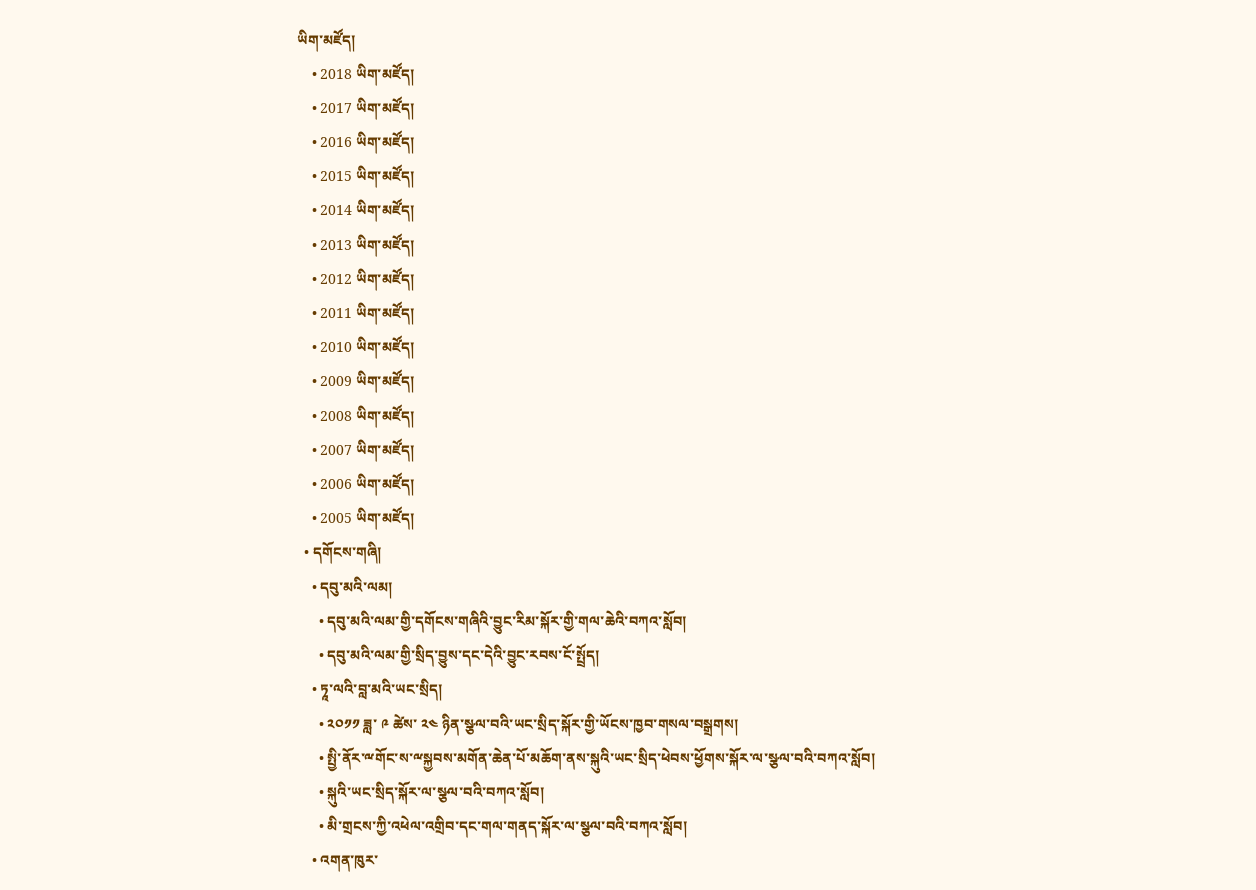ཡིག་མཛོད།
    • 2018 ཡིག་མཛོད།
    • 2017 ཡིག་མཛོད།
    • 2016 ཡིག་མཛོད།
    • 2015 ཡིག་མཛོད།
    • 2014 ཡིག་མཛོད།
    • 2013 ཡིག་མཛོད།
    • 2012 ཡིག་མཛོད།
    • 2011 ཡིག་མཛོད།
    • 2010 ཡིག་མཛོད།
    • 2009 ཡིག་མཛོད།
    • 2008 ཡིག་མཛོད།
    • 2007 ཡིག་མཛོད།
    • 2006 ཡིག་མཛོད།
    • 2005 ཡིག་མཛོད།
  • དགོངས་གཞི།
    • དབུ་མའི་ལམ།
      • དབུ་མའི་ལམ་གྱི་དགོངས་གཞིའི་བྱུང་རིམ་སྐོར་གྱི་གལ་ཆེའི་བཀའ་སློབ།
      • དབུ་མའི་ལམ་གྱི་སྲིད་བྱུས་དང་དེའི་བྱུང་རབས་ངོ་སྤྲོད།
    • ཏཱ་ལའི་བླ་མའི་ཡང་སྲིད།
      • ༢༠༡༡ ཟླ་ ༩ ཚེས་ ༢༤ ཉིན་སྩལ་བའི་ཡང་སྲིད་སྐོར་གྱི་ཡོངས་ཁྱབ་གསལ་བསྒྲགས།
      • སྤྱི་ནོར་ྋགོང་ས་ྋསྐྱབས་མགོན་ཆེན་པོ་མཆོག་ནས་སྐུའི་ཡང་སྲིད་ཕེབས་ཕྱོགས་སྐོར་ལ་སྩལ་བའི་བཀའ་སློབ།
      • སྐུའི་ཡང་སྲིད་སྐོར་ལ་སྩལ་བའི་བཀའ་སློབ།
      • མི་གྲངས་ཀྱི་འཕེལ་འགྲིབ་དང་གལ་གནད་སྐོར་ལ་སྩལ་བའི་བཀའ་སློབ།
    • འགན་ཁུར་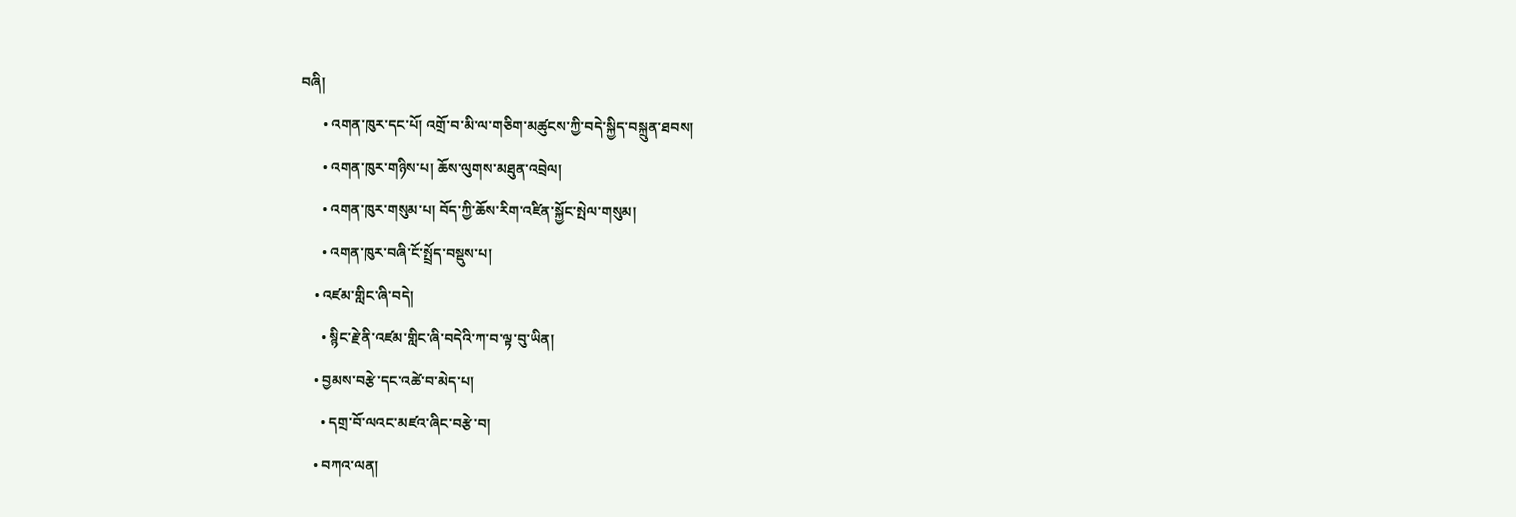བཞི།
      • འགན་ཁུར་དང་པོ། འགྲོ་བ་མི་ལ་གཅིག་མཚུངས་ཀྱི་བདེ་སྐྱིད་བསྐྲུན་ཐབས།
      • འགན་ཁུར་གཉིས་པ། ཆོས་ལུགས་མཐུན་འབྲེལ།
      • འགན་ཁུར་གསུམ་པ། བོད་ཀྱི་ཆོས་རིག་འཛིན་སྐྱོང་སྤེལ་གསུམ།
      • འགན་ཁུར་བཞི་ངོ་སྤྲོད་བསྡུས་པ།
    • འཛམ་གླིང་ཞི་བདེ།
      • སྙིང་རྗེ་ནི་འཛམ་གླིང་ཞི་བདེའི་ཀ་བ་ལྟ་བུ་ཡིན།
    • བྱམས་བརྩེ་དང་འཚེ་བ་མེད་པ།
      • དགྲ་བོ་ལའང་མཛའ་ཞིང་བརྩེ་བ།
    • བཀའ་ལན།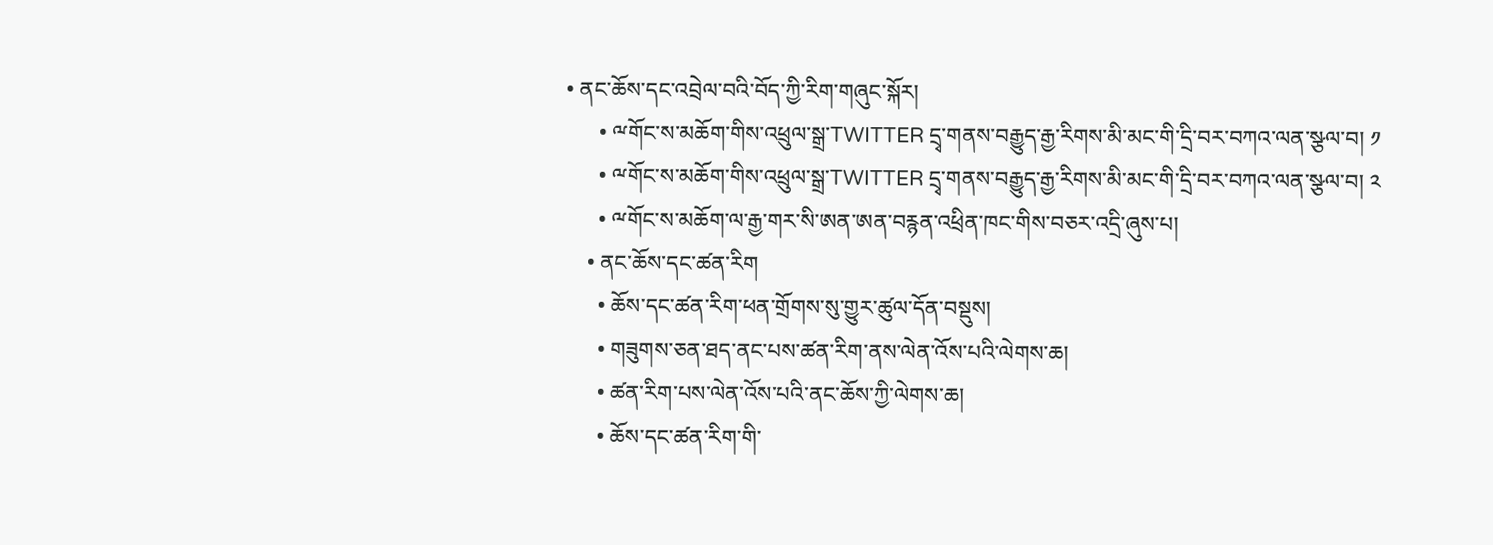• ནང་ཆོས་དང་འབྲེལ་བའི་བོད་ཀྱི་རིག་གཞུང་སྐོར།
      • ྋགོང་ས་མཆོག་གིས་འཕྲུལ་སྒྲ་TWITTER དྲྭ་གནས་བརྒྱུད་རྒྱ་རིགས་མི་མང་གི་དྲི་བར་བཀའ་ལན་སྩལ་བ། ༡
      • ྋགོང་ས་མཆོག་གིས་འཕྲུལ་སྒྲ་TWITTER དྲྭ་གནས་བརྒྱུད་རྒྱ་རིགས་མི་མང་གི་དྲི་བར་བཀའ་ལན་སྩལ་བ། ༢
      • ྋགོང་ས་མཆོག་ལ་རྒྱ་གར་སི་ཨན་ཨན་བརྙན་འཕྲིན་ཁང་གིས་བཅར་འདྲི་ཞུས་པ།
    • ནང་ཆོས་དང་ཚན་རིག
      • ཆོས་དང་ཚན་རིག་ཕན་གྲོགས་སུ་གྱུར་ཚུལ་དོན་བསྡུས།
      • གཟུགས་ཅན་ཐད་ནང་པས་ཚན་རིག་ནས་ལེན་འོས་པའི་ལེགས་ཆ།
      • ཚན་རིག་པས་ལེན་འོས་པའི་ནང་ཆོས་ཀྱི་ལེགས་ཆ།
      • ཆོས་དང་ཚན་རིག་གི་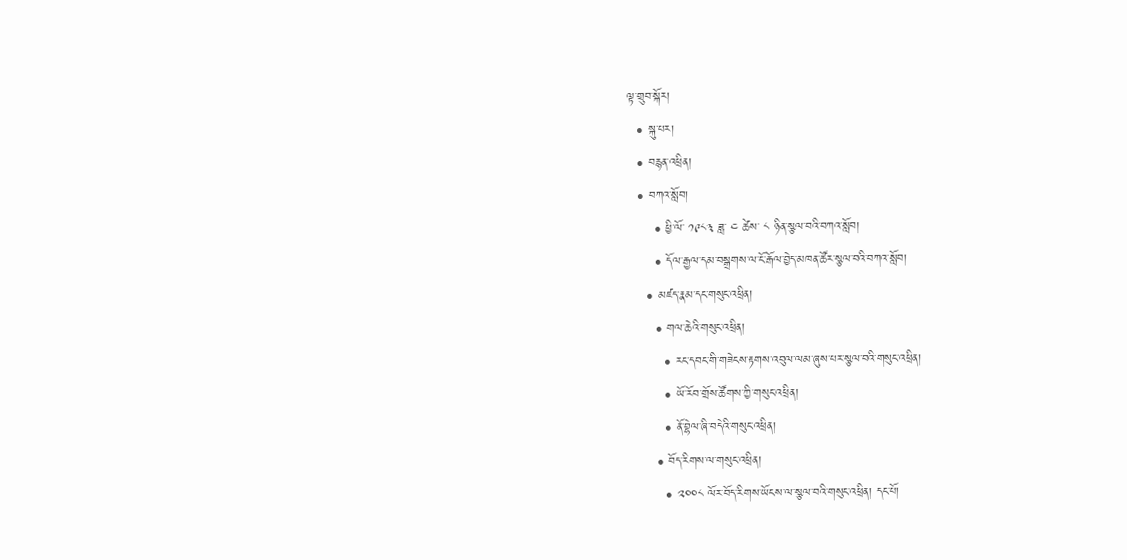ལྟ་གྲུབ་སྐོར།
  • སྐུ་པར།
  • བརྙན་འཕྲིན།
  • བཀའ་སློབ།
      • ཕྱི་ལོ་ ༡༩༨༣ ཟླ་ ༤ ཚེས་ ༨ ཉིན་སྩལ་བའི་བཀའ་སློབ།
      • དོལ་རྒྱལ་དམ་བསྒྲགས་ལ་ངོ་རྒོལ་བྱེད་མཁན་ཚོར་སྩལ་བའི་བཀའ་སློབ།
    • མཛད་རྣམ་དང་གསུང་འཕྲིན།
      • གལ་ཆེའི་གསུང་འཕྲིན།
        • རང་དབང་གི་གཟེངས་རྟགས་འབུལ་ལམ་ཞུས་པར་སྩལ་བའི་གསུང་འཕྲིན།
        • ཡོ་རོབ་གྲོས་ཚོགས་ཀྱི་གསུང་འཕྲིན།
        • ནོ་བྷེལ་ཞི་བདེའི་གསུང་འཕྲིན།
      • བོད་རིགས་ལ་གསུང་འཕྲིན།
        • ༢༠༠༨ ལོར་བོད་རིགས་ཡོངས་ལ་སྩལ་བའི་གསུང་འཕྲིན། དང་པོ།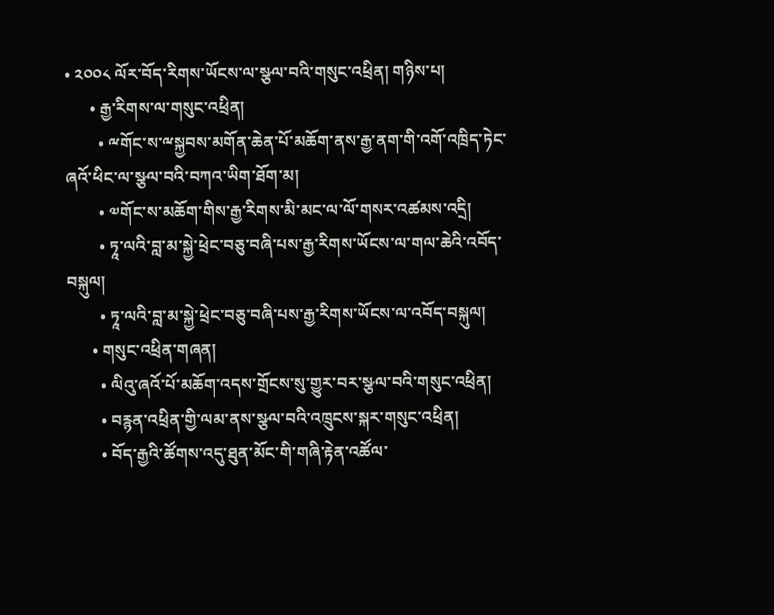• ༢༠༠༨ ལོར་བོད་རིགས་ཡོངས་ལ་སྩལ་བའི་གསུང་འཕྲིན། གཉིས་པ།
      • རྒྱ་རིགས་ལ་གསུང་འཕྲིན།
        • ྋགོང་ས་ྋསྐྱབས་མགོན་ཆེན་པོ་མཆོག་ནས་རྒྱ་ནག་གི་འགོ་འཁྲིད་ཏེང་ཞའོ་ཕིང་ལ་སྩལ་བའི་བཀའ་ཡིག་ཐོག་མ།
        • ༧གོང་ས་མཆོག་གིས་རྒྱ་རིགས་མི་མང་ལ་ལོ་གསར་འཚམས་འདྲི།
        • ཏཱ་ལའི་བླ་མ་སྐྱེ་ཕྲེང་བཅུ་བཞི་པས་རྒྱ་རིགས་ཡོངས་ལ་གལ་ཆེའི་འབོད་བསྐུལ།
        • ཏཱ་ལའི་བླ་མ་སྐྱེ་ཕྲེང་བཅུ་བཞི་པས་རྒྱ་རིགས་ཡོངས་ལ་འབོད་བསྐུལ།
      • གསུང་འཕྲིན་གཞན།
        • ལིའུ་ཞའོ་པོ་མཆོག་འདས་གྲོངས་སུ་གྱུར་བར་སྩལ་བའི་གསུང་འཕྲིན།
        • བརྙན་འཕྲིན་གྱི་ལམ་ནས་སྩལ་བའི་འཁྲུངས་སྐར་གསུང་འཕྲིན།
        • བོད་རྒྱའི་ཚོགས་འདུ་ཐུན་མོང་གི་གཞི་རྟེན་འཚོལ་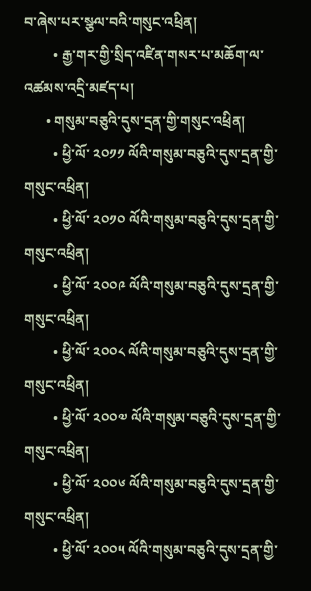བ་ཞེས་པར་སྩལ་བའི་གསུང་འཕྲིན།
        • རྒྱ་གར་གྱི་སྲིད་འཛིན་གསར་པ་མཆོག་ལ་འཚམས་འདྲི་མཛད་པ།
      • གསུམ་བཅུའི་དུས་དྲན་གྱི་གསུང་འཕྲིན།
        • ཕྱི་ལོ་ ༢༠༡༡ ལོའི་གསུམ་བཅུའི་དུས་དྲན་གྱི་གསུང་འཕྲིན།
        • ཕྱི་ལོ་ ༢༠༡༠ ལོའི་གསུམ་བཅུའི་དུས་དྲན་གྱི་གསུང་འཕྲིན།
        • ཕྱི་ལོ་ ༢༠༠༩ ལོའི་གསུམ་བཅུའི་དུས་དྲན་གྱི་གསུང་འཕྲིན།
        • ཕྱི་ལོ་ ༢༠༠༨ ལོའི་གསུམ་བཅུའི་དུས་དྲན་གྱི་གསུང་འཕྲིན།
        • ཕྱི་ལོ་ ༢༠༠༧ ལོའི་གསུམ་བཅུའི་དུས་དྲན་གྱི་གསུང་འཕྲིན།
        • ཕྱི་ལོ་ ༢༠༠༦ ལོའི་གསུམ་བཅུའི་དུས་དྲན་གྱི་གསུང་འཕྲིན།
        • ཕྱི་ལོ་ ༢༠༠༥ ལོའི་གསུམ་བཅུའི་དུས་དྲན་གྱི་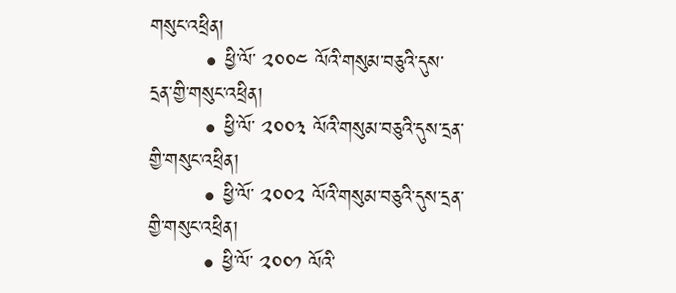གསུང་འཕྲིན།
        • ཕྱི་ལོ་ ༢༠༠༤ ལོའི་གསུམ་བཅུའི་དུས་དྲན་གྱི་གསུང་འཕྲིན།
        • ཕྱི་ལོ་ ༢༠༠༣ ལོའི་གསུམ་བཅུའི་དུས་དྲན་གྱི་གསུང་འཕྲིན།
        • ཕྱི་ལོ་ ༢༠༠༢ ལོའི་གསུམ་བཅུའི་དུས་དྲན་གྱི་གསུང་འཕྲིན།
        • ཕྱི་ལོ་ ༢༠༠༡ ལོའི་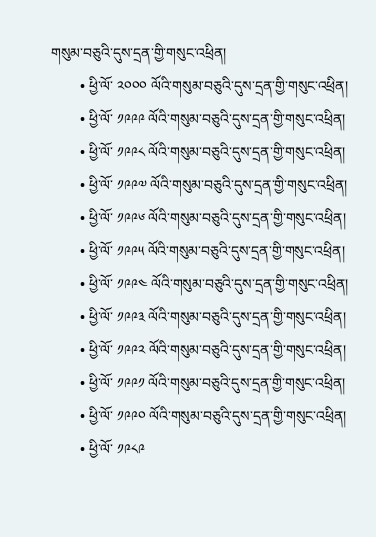གསུམ་བཅུའི་དུས་དྲན་གྱི་གསུང་འཕྲིན།
        • ཕྱི་ལོ་ ༢༠༠༠ ལོའི་གསུམ་བཅུའི་དུས་དྲན་གྱི་གསུང་འཕྲིན།
        • ཕྱི་ལོ་ ༡༩༩༩ ལོའི་གསུམ་བཅུའི་དུས་དྲན་གྱི་གསུང་འཕྲིན།
        • ཕྱི་ལོ་ ༡༩༩༨ ལོའི་གསུམ་བཅུའི་དུས་དྲན་གྱི་གསུང་འཕྲིན།
        • ཕྱི་ལོ་ ༡༩༩༧ ལོའི་གསུམ་བཅུའི་དུས་དྲན་གྱི་གསུང་འཕྲིན།
        • ཕྱི་ལོ་ ༡༩༩༦ ལོའི་གསུམ་བཅུའི་དུས་དྲན་གྱི་གསུང་འཕྲིན།
        • ཕྱི་ལོ་ ༡༩༩༥ ལོའི་གསུམ་བཅུའི་དུས་དྲན་གྱི་གསུང་འཕྲིན།
        • ཕྱི་ལོ་ ༡༩༩༤ ལོའི་གསུམ་བཅུའི་དུས་དྲན་གྱི་གསུང་འཕྲིན།
        • ཕྱི་ལོ་ ༡༩༩༣ ལོའི་གསུམ་བཅུའི་དུས་དྲན་གྱི་གསུང་འཕྲིན།
        • ཕྱི་ལོ་ ༡༩༩༢ ལོའི་གསུམ་བཅུའི་དུས་དྲན་གྱི་གསུང་འཕྲིན།
        • ཕྱི་ལོ་ ༡༩༩༡ ལོའི་གསུམ་བཅུའི་དུས་དྲན་གྱི་གསུང་འཕྲིན།
        • ཕྱི་ལོ་ ༡༩༩༠ ལོའི་གསུམ་བཅུའི་དུས་དྲན་གྱི་གསུང་འཕྲིན།
        • ཕྱི་ལོ་ ༡༩༨༩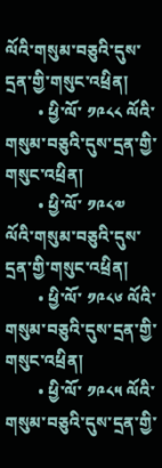ལོའི་གསུམ་བཅུའི་དུས་དྲན་གྱི་གསུང་འཕྲིན།
        • ཕྱི་ལོ་ ༡༩༨༨ ལོའི་གསུམ་བཅུའི་དུས་དྲན་གྱི་གསུང་འཕྲིན།
        • ཕྱི་ལོ་ ༡༩༨༧ ལོའི་གསུམ་བཅུའི་དུས་དྲན་གྱི་གསུང་འཕྲིན།
        • ཕྱི་ལོ་ ༡༩༨༦ ལོའི་གསུམ་བཅུའི་དུས་དྲན་གྱི་གསུང་འཕྲིན།
        • ཕྱི་ལོ་ ༡༩༨༥ ལོའི་གསུམ་བཅུའི་དུས་དྲན་གྱི་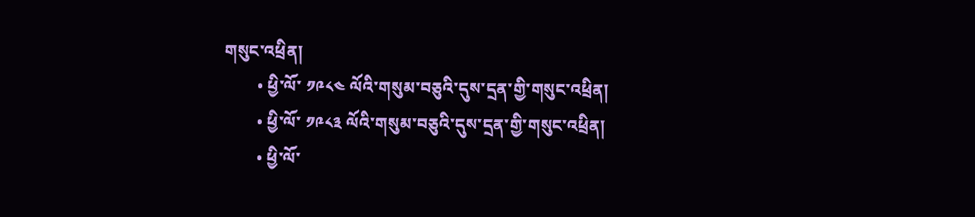གསུང་འཕྲིན།
        • ཕྱི་ལོ་ ༡༩༨༤ ལོའི་གསུམ་བཅུའི་དུས་དྲན་གྱི་གསུང་འཕྲིན།
        • ཕྱི་ལོ་ ༡༩༨༣ ལོའི་གསུམ་བཅུའི་དུས་དྲན་གྱི་གསུང་འཕྲིན།
        • ཕྱི་ལོ་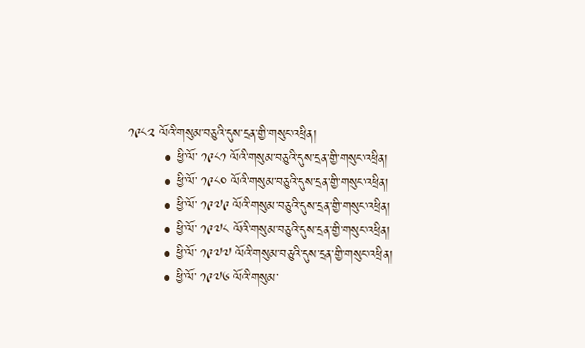༡༩༨༢ ལོའི་གསུམ་བཅུའི་དུས་དྲན་གྱི་གསུང་འཕྲིན།
        • ཕྱི་ལོ་ ༡༩༨༡ ལོའི་གསུམ་བཅུའི་དུས་དྲན་གྱི་གསུང་འཕྲིན།
        • ཕྱི་ལོ་ ༡༩༨༠ ལོའི་གསུམ་བཅུའི་དུས་དྲན་གྱི་གསུང་འཕྲིན།
        • ཕྱི་ལོ་ ༡༩༧༩ ལོའི་གསུམ་བཅུའི་དུས་དྲན་གྱི་གསུང་འཕྲིན།
        • ཕྱི་ལོ་ ༡༩༧༨ ལོའི་གསུམ་བཅུའི་དུས་དྲན་གྱི་གསུང་འཕྲིན།
        • ཕྱི་ལོ་ ༡༩༧༧ ལོའི་གསུམ་བཅུའི་དུས་དྲན་གྱི་གསུང་འཕྲིན།
        • ཕྱི་ལོ་ ༡༩༧༦ ལོའི་གསུམ་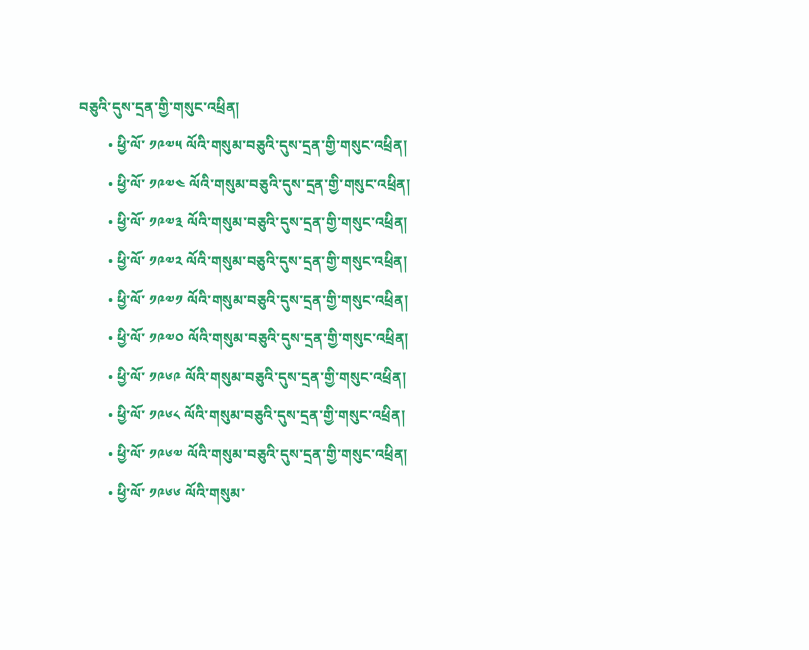བཅུའི་དུས་དྲན་གྱི་གསུང་འཕྲིན།
        • ཕྱི་ལོ་ ༡༩༧༥ ལོའི་གསུམ་བཅུའི་དུས་དྲན་གྱི་གསུང་འཕྲིན།
        • ཕྱི་ལོ་ ༡༩༧༤ ལོའི་གསུམ་བཅུའི་དུས་དྲན་གྱི་གསུང་འཕྲིན།
        • ཕྱི་ལོ་ ༡༩༧༣ ལོའི་གསུམ་བཅུའི་དུས་དྲན་གྱི་གསུང་འཕྲིན།
        • ཕྱི་ལོ་ ༡༩༧༢ ལོའི་གསུམ་བཅུའི་དུས་དྲན་གྱི་གསུང་འཕྲིན།
        • ཕྱི་ལོ་ ༡༩༧༡ ལོའི་གསུམ་བཅུའི་དུས་དྲན་གྱི་གསུང་འཕྲིན།
        • ཕྱི་ལོ་ ༡༩༧༠ ལོའི་གསུམ་བཅུའི་དུས་དྲན་གྱི་གསུང་འཕྲིན།
        • ཕྱི་ལོ་ ༡༩༦༩ ལོའི་གསུམ་བཅུའི་དུས་དྲན་གྱི་གསུང་འཕྲིན།
        • ཕྱི་ལོ་ ༡༩༦༨ ལོའི་གསུམ་བཅུའི་དུས་དྲན་གྱི་གསུང་འཕྲིན།
        • ཕྱི་ལོ་ ༡༩༦༧ ལོའི་གསུམ་བཅུའི་དུས་དྲན་གྱི་གསུང་འཕྲིན།
        • ཕྱི་ལོ་ ༡༩༦༦ ལོའི་གསུམ་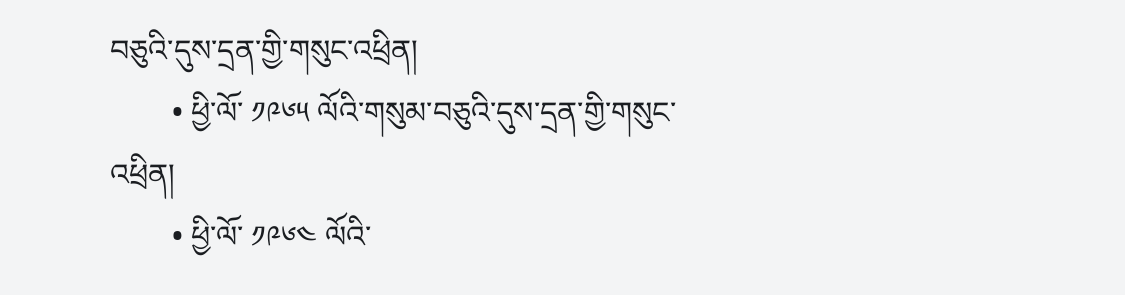བཅུའི་དུས་དྲན་གྱི་གསུང་འཕྲིན།
        • ཕྱི་ལོ་ ༡༩༦༥ ལོའི་གསུམ་བཅུའི་དུས་དྲན་གྱི་གསུང་འཕྲིན།
        • ཕྱི་ལོ་ ༡༩༦༤ ལོའི་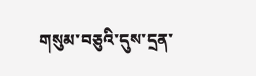གསུམ་བཅུའི་དུས་དྲན་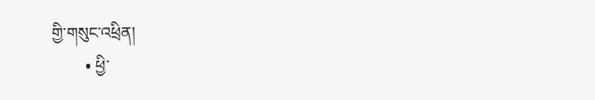གྱི་གསུང་འཕྲིན།
        • ཕྱི་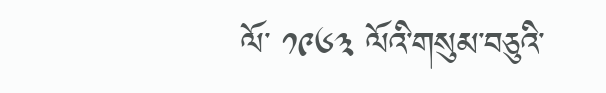ལོ་ ༡༩༦༣ ལོའི་གསུམ་བཅུའི་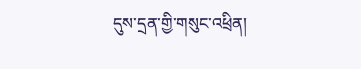དུས་དྲན་གྱི་གསུང་འཕྲིན།